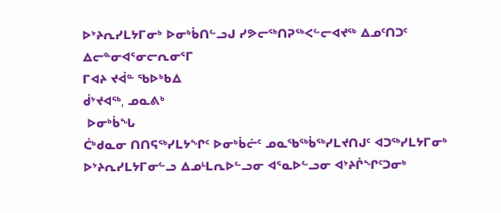ᐅᔾᔨᕆᓯᒪᔭᒥᓂᒃ ᐅᓂᒃᑳᑎᓪᓗᒍ ᓯᕗᓕᖅᑎᕈᖅᐸᓪᓕᐊᔪᖅ ᐃᓄᑦᑎᑐᑦ ᐃᓕᓐᓂᐊᕐᓂᓕᕆᓂᕐᒥ
ᒥᐊᔨ ᔪᐋᓐ ᖃᐅᒃᑲᐃ
ᑰᔾᔪᐊᖅ, ᓄᓇᕕᒃ
 ᐅᓂᒃᑳᖓ
ᑖᒃᑯᓇᓂ ᑎᑎᕋᖅᓯᒪᔭᖏᑦ ᐅᓂᒃᑳᓖᑦ ᓄᓇᖃᖅᑳᖅᓯᒪᔪᑎᒍᑦ ᐊᑐᖅᓯᒪᔭᒥᓂᒃ ᐅᔾᔨᕆᓯᒪᔭᒥᓂᓪᓗ ᐃᓄᒻᒪᕆᐅᓪᓗᓂ ᐊᕐᓇᐅᓪᓗᓂ ᐊᔾᔨᒌᖏᑦᑐᓂᒃ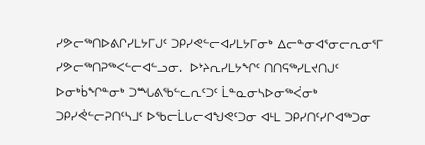ᓯᕗᓕᖅᑎᐅᕕᒋᓯᒪᔭᒥᒍᑦ ᑐᑭᓯᕙᓪᓕᐊᓯᒪᔭᒥᓂᒃ ᐃᓕᓐᓂᐊᕐᓂᓕᕆᓂᕐᒥ ᓯᕗᓕᖅᑎᕈᖅᐸᓪᓕᐊᓪᓗᓂ.  ᐅᔾᔨᕆᓯᒪᔭᖏᑦ ᑎᑎᕋᖅᓯᒪᔪᑎᒍᑦ ᐅᓂᒃᑳᖏᓐᓂᒃ ᑐᙵᕕᖃᓪᓚᕆᑦᑐᑦ ᒫᓐᓇᓂᓴᐅᓂᖅᐹᓂᒃ ᑐᑭᓯᕚᓪᓕᕈᑎᑦᓴᒧᑦ ᐅᖃᓕᒫᒐᓕᐊᖑᕙᑦᑐᓂ ᐊᒻᒪ ᑐᑭᓯᑎᑦᓯᒋᐊᖅᑐᓂ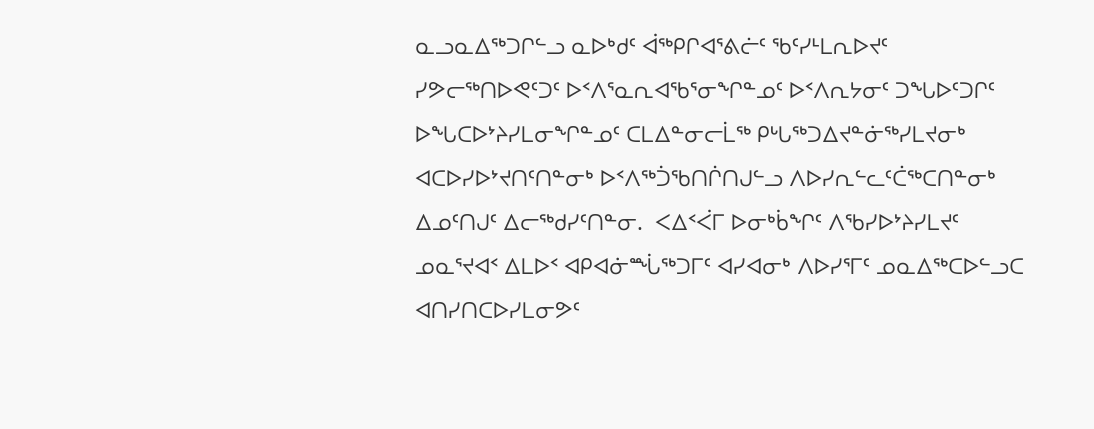ᓇᓗᓇᐃᖅᑐᒋᓪᓗ ᓇᐅᒃᑯᑦ ᐋᖅᑭᒋᐊᕐᕕᓖᑦ ᖃᑦᓯᒻᒪᕆᐅᔪᑦ ᓯᕗᓕᖅᑎᐅᕙᑦᑐᑦ ᐅᑉᐱᕐᓇᕆᐊᖃᕐᓂᖏᓐᓄᑦ ᐅᑉᐱᕆᔭᓂᑦ ᑐᖓᐅᑦᑐᒋᑦ ᐅᖓᑕᐅᔾᔨᓯᒪᓂᖏᓐᓄᑦ ᑕᒪᐃᓐᓂᓕᒫᖅ ᑭᒡᒐᖅᑐᐃᔪᓐᓃᖅᓯᒪᔪᓂᒃ ᐊᑕᐅᓯᐅᔾᔪᑎᑦᑎᓐᓂᒃ ᐅᑉᐱᖅᑑᖃᑎᒌᑎᒍᓪᓗ ᐱᐅᓯᕆᓪᓚᑦᑖᖅᑕᑎᓐᓂᒃ ᐃᓄᑦᑎᒍᑦ ᐃᓕᖅᑯᓯᑦᑎᓐᓂ.  ᐸᐃᑉᐹᒥ ᐅᓂᒃᑳᖏᑦ ᐱᖃᓯᐅᔾᔨᓯᒪᔪᑦ ᓄᓇᕐᔪᐊᑉ ᐃᒪᐅᑉ ᐊᑭᐊᓃᙶᖅᑐᒥᑦ ᐊᓯᐊᓂᒃ ᐱᐅᓯᕐᒥᑦ ᓄᓇᐃᖅᑕᐅᓪᓗᑕ ᐊᑎᓯᑎᑕᐅᓯᒪᓂᕗᑦ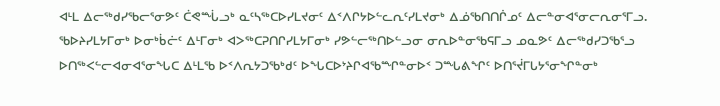ᐊᒻᒪ ᐃᓕᖅᑯᓯᖃᓕᕐᓂᕗᑦ ᑖᕙᙶᓗᒃ ᓇᑦᓴᖅᑕᐅᓯᒪᔪᓂᑦ ᐃᑉᐱᒋᔭᐅᓪᓚᕆᑦᓯᒪᔪᓂᒃ ᐃᓅᖃᑎᑎᒌᓄᑦ ᐃᓕᓐᓂᐊᕐᓂᓕᕆᓂᕐᒥᓗ.  ᖃᐅᔨᓯᒪᔭᒥᓂᒃ ᐅᓂᒃᑳᓖᑦ ᐃᒻᒥᓂᒃ ᐊᐳᖅᑕᕈᑎᒋᓯᒪᔭᒥᓂᒃ ᓯᕗᓪᓕᖅᑎᐅᓪᓗᓂ ᓂᕆᐅᓐᓂᖃᕋᒥᓗ ᓄᓇᕗᑦ ᐃᓕᖅᑯᓯᑐᖃᕐᓗ ᐅᑎᖅᐸᓪᓕᐊᓂᐊᕐᓂᖓᑕ ᐃᒻᒪᖃ ᐅᑉᐱᕆᔭᑐᖃᒃᑯᑦ ᐅᖓᑕᐅᔾᔨᒋᐊᖃᙱᓐᓂᐅᑉ ᑐᙵᕕᖏᑦ ᐅᑎᕐᔫᒥᒐᔭᕐᓂᖏᓐᓂᒃ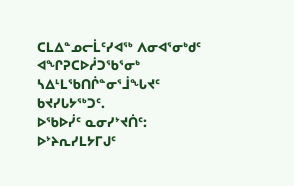ᑕᒪᐃᓐᓄᓕᒫᑦᓯᐊᖅ ᐱᓂᐊᕐᓂᒃᑯᑦ ᐊᖏᕈᑕᐅᓲᑐᖃᕐᓂᒃ ᓴᐃᒻᒪᖃᑎᒌᓐᓂᕐᒨᖓᔪᑦ ᑲᔪᓯᒐᔭᖅᑐᑦ.
ᐅᖃᐅᓰᑦ ᓇᓂᓯᔾᔪᑏᑦ: ᐅᔾᔨᕆᓯᒪᔭᒥᒍᑦ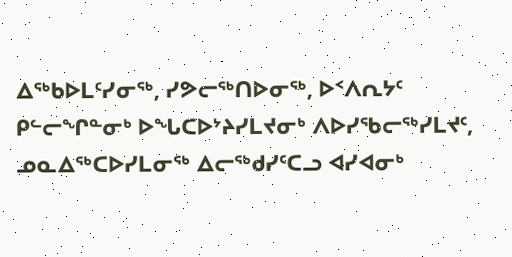ᐃᖅᑲᐅᒪᑦᓯᓂᖅ, ᓯᕗᓕᖅᑎᐅᓂᖅ, ᐅᑉᐱᕆᔭᑦ ᑭᓪᓕᖏᓐᓂᒃ ᐅᖓᑕᐅᔾᔨᓯᒪᔪᓂᒃ ᐱᐅᓯᖃᓕᖅᓯᒪᔪᑦ, ᓄᓇᐃᖅᑕᐅᓯᒪᓂᖅ ᐃᓕᖅᑯᓯᑦᑕᓗ ᐊᓯᐊᓂᒃ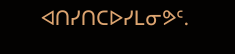ᐊᑎᓯᑎᑕᐅᓯᒪᓂᕗᑦ.